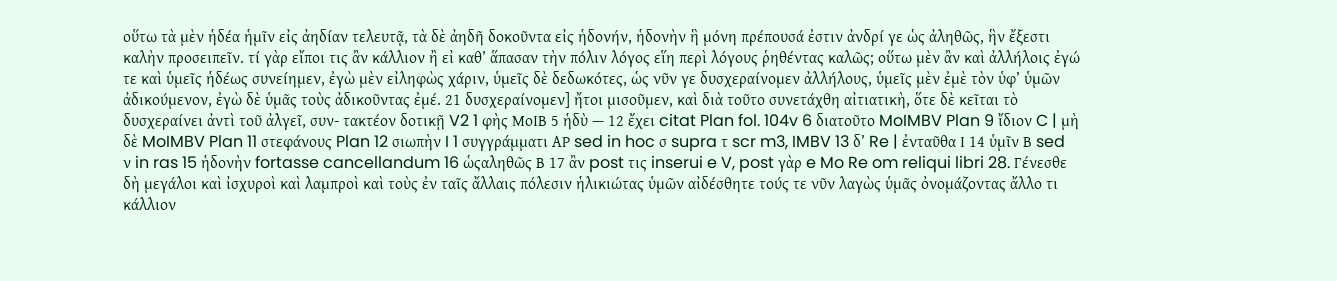οὕτω τὰ μὲν ἡδέα ἡμῖν εἰς ἀηδίαν τελευτᾷ, τὰ δὲ ἀηδῆ δοκοῦντα εἰς ἡδονήν, ἡδονὴν ἣ μόνη πρέπουσά ἐστιν ἀνδρί γε ὡς ἀληθῶς, ἣν ἔξεστι καλὴν προσειπεῖν. τί γὰρ εἴποι τις ἂν κάλλιον ἢ εἰ καθ’ ἅπασαν τὴν πόλιν λόγος εἵη περὶ λόγους ῥηθέντας καλῶς; οὕτω μὲν ἂν καὶ ἀλλήλοις ἐγώ τε καὶ ὑμεῖς ἡδέως συνείημεν, ἐγὼ μὲν εἰληφὼς χάριν, ὑμεῖς δὲ δεδωκότες, ὡς νῦν γε δυσχεραίνομεν ἀλλήλους, ὑμεῖς μὲν ἐμὲ τὸν ὑφ’ ὑμῶν ἀδικούμενον, ἐγὼ δὲ ὑμᾶς τοὺς ἀδικοῦντας ἐμέ. 21 δυσχεραίνομεν] ἤτοι μισοῦμεν, καὶ διὰ τοῦτο συνετάχθη αἰτιατικὴ, ὅτε δὲ κεῖται τὸ δυσχεραίνει ἀντὶ τοῦ ἀλγεῖ, συν- τακτέον δοτικῇ V2 1 φὴς ΜοΙΒ 5 ἡδὺ — 12 ἔχει citat Plan fol. 104v 6 διατοῦτο MoIMBV Plan 9 ἴδιον C | μὴ δὲ MoIMBV Plan 11 στεφάνους Plan 12 σιωπὴν I 1 συγγράμματι ΑΡ sed in hoc σ supra τ scr m3, IMBV 13 δ’ Re | ἐνταῦθα Ι 14 ὑμῖν Β sed ν in ras 15 ἡδονὴν fortasse cancellandum 16 ὡςαληθῶς Β 17 ἂν post τις inserui e V, post γὰρ e Mo Re om reliqui libri 28. Γένεσθε δὴ μεγάλοι καὶ ἰσχυροὶ καὶ λαμπροὶ καὶ τοὺς ἐν ταῖς ἄλλαις πόλεσιν ἡλικιώτας ὑμῶν αἰδέσθητε τούς τε νῦν λαγὼς ὑμᾶς ὀνομάζοντας ἄλλο τι κάλλιον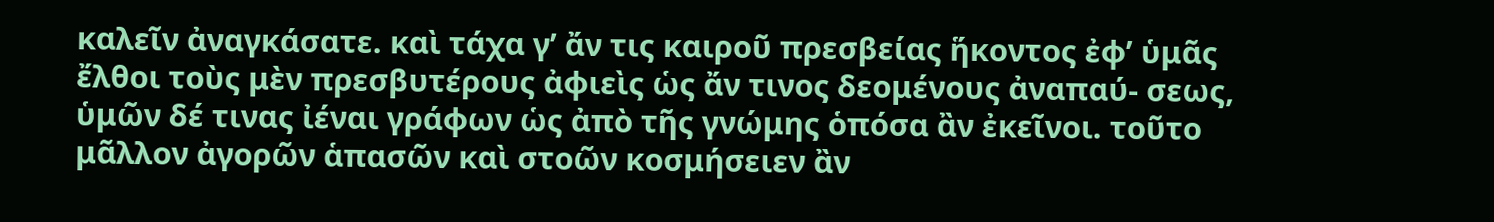καλεῖν ἀναγκάσατε. καὶ τάχα γ’ ἄν τις καιροῦ πρεσβείας ἥκοντος ἐφ’ ὑμᾶς ἔλθοι τοὺς μὲν πρεσβυτέρους ἀφιεὶς ὡς ἄν τινος δεομένους ἀναπαύ- σεως, ὑμῶν δέ τινας ἰέναι γράφων ὡς ἀπὸ τῆς γνώμης ὁπόσα ἂν ἐκεῖνοι. τοῦτο μᾶλλον ἀγορῶν ἁπασῶν καὶ στοῶν κοσμήσειεν ἂν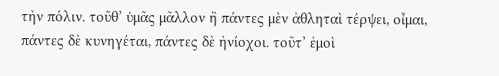τὴν πόλιν. τοῦθ’ ὑμᾶς μᾶλλον ἢ πάντες μὲν ἀθληταὶ τέρψει, οἶμαι, πάντες δὲ κυνηγέται, πάντες δὲ ἡνίοχοι. τοῦτ’ ἐμοὶ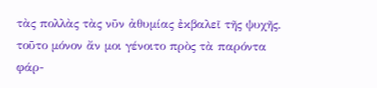τὰς πολλὰς τὰς νῦν ἀθυμίας ἐκβαλεῖ τῆς ψυχῆς. τοῦτο μόνον ἄν μοι γένοιτο πρὸς τὰ παρόντα φάρ-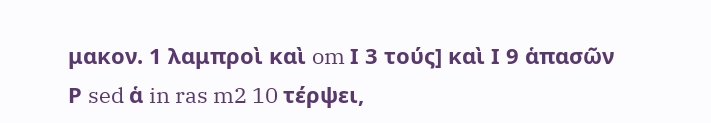μακον. 1 λαμπροὶ καὶ om Ι 3 τούς] καὶ Ι 9 ἁπασῶν Ρ sed ἁ in ras m2 10 τέρψει,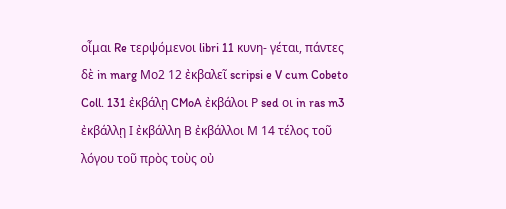οἶμαι Re τερψόμενοι libri 11 κυνη- γέται, πάντες δὲ in marg Μο2 12 ἐκβαλεῖ scripsi e V cum Cobeto Coll. 131 ἐκβάλῃ CMoA ἐκβάλοι Ρ sed οι in ras m3 ἐκβάλλῃ Ι ἐκβάλλη Β ἐκβάλλοι Μ 14 τέλος τοῦ λόγου τοῦ πρὸς τοὺς οὐ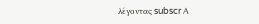λέγοντας subscr Α